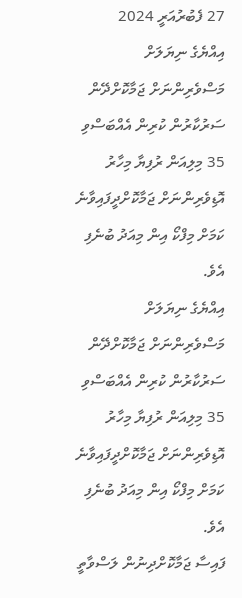27 ފެބުރުއަރީ 2024
އިއްޔެގެ ނިޔަލަށް މަސްވެރިންނަށް ޖަމާކޮށްދޭން ސަރުކާރުން ކުރިން އެއްބަސްވި 35 މިލިއަން ރުފިޔާ މިހާރު އޮޑިވެރިންނަށް ޖަމާކޮށްދީފައިވާނެ ކަމަށް މިފްކޯ އިން މިއަދު ބުނެފި އެވެ.
އިއްޔެގެ ނިޔަލަށް މަސްވެރިންނަށް ޖަމާކޮށްދޭން ސަރުކާރުން ކުރިން އެއްބަސްވި 35 މިލިއަން ރުފިޔާ މިހާރު އޮޑިވެރިންނަށް ޖަމާކޮށްދީފައިވާނެ ކަމަށް މިފްކޯ އިން މިއަދު ބުނެފި އެވެ.
ފައިސާ ޖަމާކޮށްދިނުން ލަސްވާތީ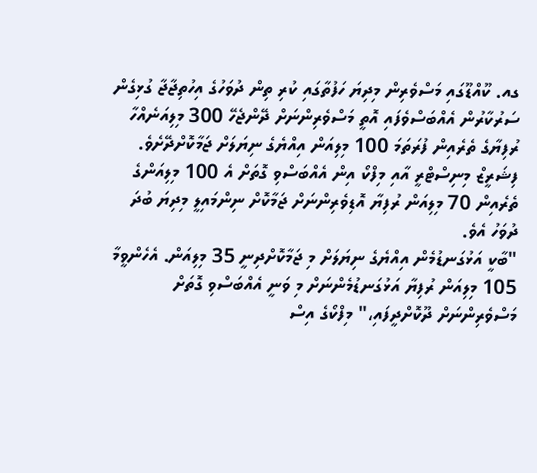ގއ. ކޫއްޑޫގައި މަސްވެރިން މިދިޔަ ހަފުތާގައި ކުރި ތިން ދުވަހުގެ އިހުތިޖާޖާ ގުޅިގެން ސަރުކާރުން އެއްބަސްވެފައި އޮތީ މަސްވެރިންނަށް ދޭންޖެހޭ 300 މިލިއަނެއްހާ ރުފިޔާގެ ތެރެއިން ފުރަތަމަ 100 މިލިއަން އިއްޔެގެ ނިޔަލަށް ޖަމާކޮށްދޭށެވެ. ފިޝަރީޒް މިނިސްޓްރީ އާއި މިފްކޯ އިން އެއްބަސްވި ގޮތަށް އެ 100 މިލިއަންގެ ތެރެއިން 70 މިލިއަން ރުފިޔާ އޮޑިވެރިންނަށް ޖަމާކޮށް ނިންމައިލީ މިދިޔަ ބުދަ ދުވަހު އެވެ.
"ބާކީ އަޅުގަނޑުމެން އިއްޔެގެ ނިޔަލަށް މި ޖަމާކޮށްދިނީ 35 މިލިއަން. އެހެންވީމާ 105 މިލިއަން ރުފިޔާ އަޅުގަނޑުމެންނަށް މި ވަނީ އެއްބަސްވި ގޮތަށް މަސްވެރިންނަށް ދޫކޮށްދީފައި،" މިފްކޯގެ އިސް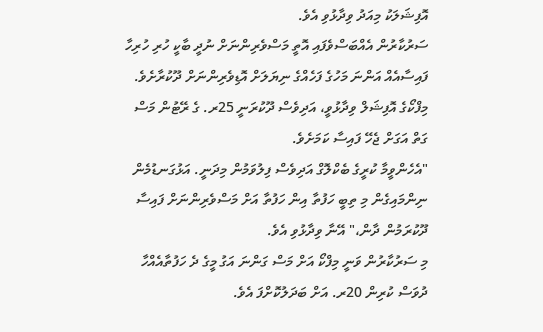އޮފިޝަލަކު މިއަދު ވިދާޅުވި އެވެ.
ސަރުކާރުން އެއްބަސްވެފައި އޮތީ މަސްވެރިންނަށް ނުދީ ބާކީ ހުރި ހުރިހާ ފައިސާއެއް އަންނަ މަހުގެ ފަހެއްގެ ނިޔަލަށް އޮޑިވެރިންނަށް ދޫކުރާށެވެ.
މިފްކޯގެ އޮފިޝަލް ވިދާޅުވީ، އަދިވެސް ދޫކުރަނީ 25ރ. ގެ ރޭޓުން މަސް ގަތް އަގަށް ޖެހޭ ފައިސާ ކަމަށެވެ.
"އެހެންވީމާ ކުރީގެ ބެކްލޮގް އަދިވެސް ފިލުވަމުން މިދަނީ. އަޅުގަނޑުމެން ނިންމައިގެން މި ތިބީ ހަފުތާ އިން ހަފުތާ އަށް މަސްވެރިންނަށް ފައިސާ ދޫކުރަމުން ދާން،" އޭނާ ވިދާޅުވި އެވެ.
މި ސަރުކާރުން ވަނީ މިފްކޯ އަށް މަސް ގަންނަ އަގު މީގެ ދެ ހަފުތާއެއްހާ ދުވަސް ކުރިން 20ރ. އަށް ބަދަލުކޮށްފަ އެވެ.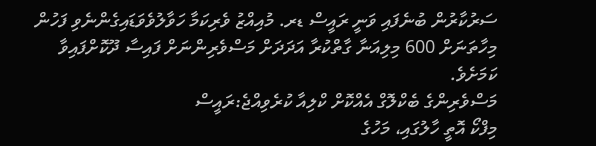ސަރުކާރުން ބުނެފައި ވަނީ ރައީސް ޑރ. މުއިއްޒު ވެރިކަމާ ހަވާލުވެވަޑައިގެންނެވި ފަހުން މިހާތަނަށް 600 މިލިއަނާ ގާތްކުރާ އަދަދަށް މަސްވެރިންނަށް ފައިސާ ދޫކޮށްފައިވާ ކަމަށެވެ.
މަސްވެރިންގެ ބެކްލޮގް އެއްކޮށް ކްލިއާ ކުރެވިއްޖެ:ރައީސް
މިފްކޯ އޮތީ ހާލުގައި، މަހުގެ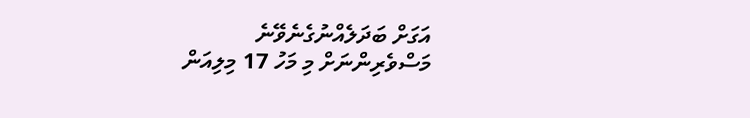އަގަށް ބަދަލެއްނުގެނެވޭނެ
މަސްވެރިންނަށް މި މަހު 17 މިލިއަން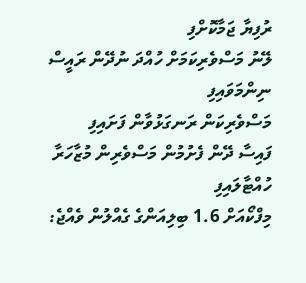ރުފިޔާ ޖަމާކޮށްފި
ލޭނު މަސްވެރިކަމަށް ހުއްދަ ނުދޭން ރައީސް ނިންމަވައިފި
މަސްވެރިކަން ރަނގަޅުވާން ފަށައިފި
ފައިސާ ދޭން ފެށުމުން މަސްވެރިން މުޒާހަރާ ހުއްޓާލައިފި
މިފްކޯއަށް 1.6 ބިލިއަންގެ ގެއްލުން ވެއްޖެ: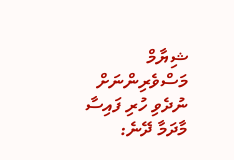ޝިޔާމް
މަސްވެރިންނަށް ނުދެވި ހުރި ފައިސާ މާދަމާ ދޭނެ: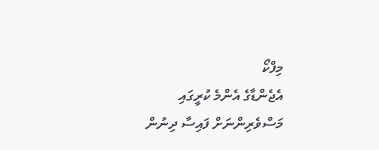މިފްކޯ
އެޖެންޑާގެ އެންމެ ކުރީގައި މަސްވެރިންނަށް ފައިސާ ދިނުން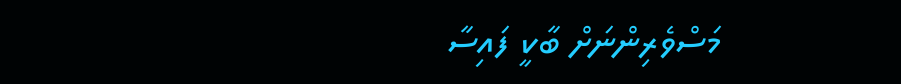މަސްވެރިންނަށް ބާކީ ފައިސާ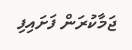ޖަމާކުރަން ފަށައިފި